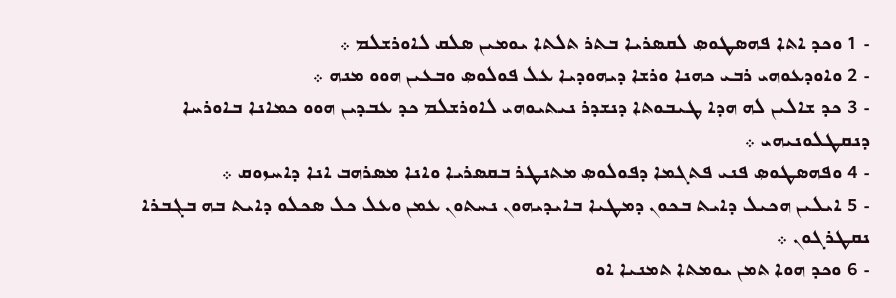- 1 ܘܟܕ ܐܬܐ ܦܗܤܛܘܤ ܠܩܤܪܝܐ ܒܬܪ ܬܠܬܐ ܝܘܡܝܢ ܤܠܩ ܠܐܘܪܫܠܡ ܀
- 2 ܘܐܘܕܥܘܗܝ ܪܒܝ ܟܗܢܐ ܘܪܫܐ ܕܝܗܘܕܝܐ ܥܠ ܦܘܠܘܤ ܘܒܥܝܢ ܗܘܘ ܡܢܗ ܀
- 3 ܟܕ ܫܐܠܝܢ ܠܗ ܗܕܐ ܛܝܒܘܬܐ ܕܢܫܕܪ ܢܝܬܝܘܗܝ ܠܐܘܪܫܠܡ ܟܕ ܥܒܕܝܢ ܗܘܘ ܟܡܐܢܐ ܒܐܘܪܚܐ ܕܢܩܛܠܘܢܝܗܝ ܀
- 4 ܘܦܗܤܛܘܤ ܦܢܝ ܦܬܓܡܐ ܕܦܘܠܘܤ ܡܬܢܛܪ ܒܩܤܪܝܐ ܘܐܢܐ ܡܤܪܗܒ ܐܢܐ ܕܐܚܙܘܩ ܀
- 5 ܐܝܠܝܢ ܗܟܝܠ ܕܐܝܬ ܒܟܘܢ ܕܡܛܝܐ ܒܐܝܕܝܗܘܢ ܢܚܬܘܢ ܥܡܢ ܘܥܠ ܟܠ ܤܟܠܘ ܕܐܝܬ ܒܗ ܒܓܒܪܐ ܢܩܛܪܓܘܢ ܀
- 6 ܘܟܕ ܗܘܐ ܬܡܢ ܝܘܡܬܐ ܬܡܢܝܐ ܐܘ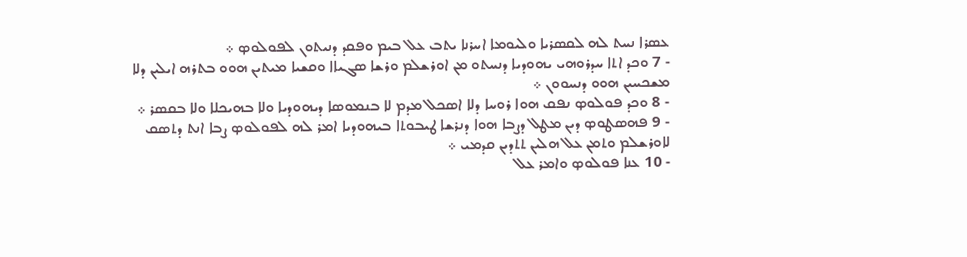ܥܤܪܐ ܢܚܬ ܠܗ ܠܩܤܪܝܐ ܘܠܝܘܡܐ ܐܚܪܢܐ ܝܬܒ ܥܠ ܒܝܡ ܘܦܩܕ ܕܢܝܬܘܢ ܠܦܘܠܘܤ ܀
- 7 ܘܟܕ ܐܬܐ ܚܕܪܘܗܝ ܝܗܘܕܝܐ ܕܢܚܬܘ ܡܢ ܐܘܪܫܠܡ ܘܪܫܐ ܤܓܝܐܐ ܘܩܫܝܐ ܡܝܬܝܢ ܗܘܘ ܒܬܪܗ ܐܝܠܝܢ ܕܠܐ ܡܫܟܚܝܢ ܗܘܘ ܕܢܚܘܘܢ ܀
- 8 ܘܟܕ ܦܘܠܘܤ ܢܦܩ ܗܘܐ ܪܘܚܐ ܕܠܐ ܐܤܟܠ ܡܕܡ ܠܐ ܒܢܡܘܤܐ ܕܝܗܘܕܝܐ ܘܠܐ ܒܗܝܟܠܐ ܘܠܐ ܒܩܤܪ ܀
- 9 ܦܗܤܛܘܤ ܕܝܢ ܡܛܠ ܕܨܒܐ ܗܘܐ ܕܢܪܫܐ ܛܝܒܘܬܐ ܒܝܗܘܕܝܐ ܐܡܪ ܠܗ ܠܦܘܠܘܤ ܨܒܐ ܐܢܬ ܕܬܤܩ ܠܐܘܪܫܠܡ ܘܬܡܢ ܥܠ ܗܠܝܢ ܬܬܕܝܢ ܩܕܡܝ ܀
- 10 ܥܢܐ ܦܘܠܘܤ ܘܐܡܪ ܥܠ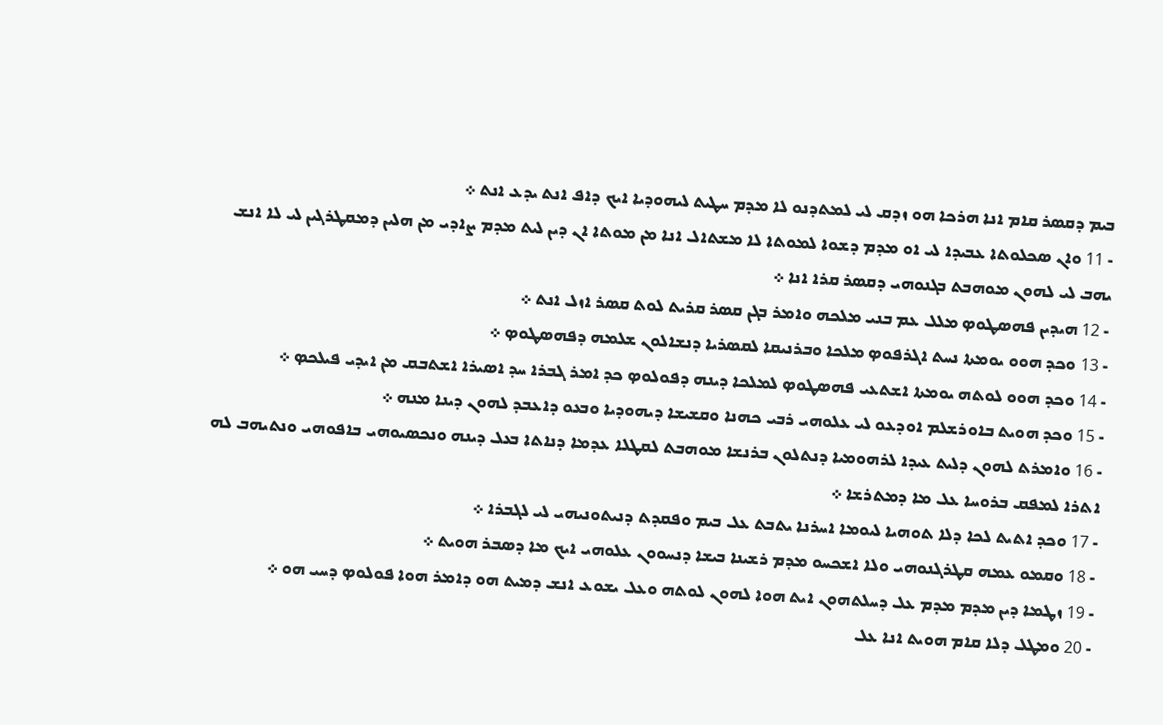ܒܝܡ ܕܩܤܪ ܩܐܡ ܐܢܐ ܗܪܟܐ ܗܘ ܙܕܩ ܠܝ ܠܡܬܕܢܘ ܠܐ ܡܕܡ ܚܛܝܬ ܠܝܗܘܕܝܐ ܐܝܟ ܕܐܦ ܐܢܬ ܝܕܥ ܐܢܬ ܀
- 11 ܘܐܢ ܤܟܠܘܬܐ ܥܒܝܕܐ ܠܝ ܐܘ ܡܕܡ ܕܫܘܐ ܠܡܘܬܐ ܠܐ ܡܫܬܐܠ ܐܢܐ ܡܢ ܡܘܬܐ ܐܢ ܕܝܢ ܠܝܬ ܡܕܡ ܨܐܕܝ ܡܢ ܗܠܝܢ ܕܡܩܛܪܓܝܢ ܠܝ ܠܐ ܐܢܫ ܝܗܒ ܠܝ ܠܗܘܢ ܡܘܗܒܬ ܒܓܢܘܗܝ ܕܩܤܪ ܩܪܐ ܐܢܐ ܀
- 12 ܗܝܕܝܢ ܦܗܤܛܘܤ ܡܠܠ ܥܡ ܒܢܝ ܡܠܟܗ ܘܐܡܪ ܒܓܢ ܩܤܪ ܩܪܝܬ ܠܘܬ ܩܤܪ ܐܙܠ ܐܢܬ ܀
- 13 ܘܟܕ ܗܘܘ ܝܘܡܬܐ ܢܚܬ ܐܓܪܦܘܤ ܡܠܟܐ ܘܒܪܢܝܩܐ ܠܩܤܪܝܐ ܕܢܫܐܠܘܢ ܫܠܡܗ ܕܦܗܤܛܘܤ ܀
- 14 ܘܟܕ ܗܘܘ ܠܘܬܗ ܝܘܡܬܐ ܐܫܬܥܝ ܦܗܤܛܘܤ ܠܡܠܟܐ ܕܝܢܗ ܕܦܘܠܘܤ ܟܕ ܐܡܪ ܓܒܪܐ ܚܕ ܐܤܝܪܐ ܐܫܬܒܩ ܡܢ ܐܝܕܝ ܦܝܠܟܤ ܀
- 15 ܘܟܕ ܗܘܝܬ ܒܐܘܪܫܠܡ ܐܘܕܥܘ ܠܝ ܥܠܘܗܝ ܪܒܝ ܟܗܢܐ ܘܩܫܝܫܐ ܕܝܗܘܕܝܐ ܘܒܥܘ ܕܐܥܒܕ ܠܗܘܢ ܕܝܢܐ ܡܢܗ ܀
- 16 ܘܐܡܪܬ ܠܗܘܢ ܕܠܝܬ ܥܝܕܐ ܠܪܗܘܡܝܐ ܕܢܬܠܘܢ ܒܪܢܫܐ ܡܘܗܒܬ ܠܩܛܠܐ ܥܕܡܐ ܕܢܐܬܐ ܒܥܠ ܕܝܢܗ ܘܢܟܤܝܘܗܝ ܒܐܦܘܗܝ ܘܢܬܝܗܒ ܠܗ ܐܬܪܐ ܠܡܦܩ ܒܪܘܚܐ ܥܠ ܡܐ ܕܡܬܪܫܐ ܀
- 17 ܘܟܕ ܐܬܝܬ ܠܟܐ ܕܠܐ ܬܘܗܝܐ ܠܝܘܡܐ ܐܚܪܢܐ ܝܬܒܬ ܥܠ ܒܝܡ ܘܦܩܕܬ ܕܢܝܬܘܢܝܗܝ ܠܝ ܠܓܒܪܐ ܀
- 18 ܘܩܡܘ ܥܡܗ ܩܛܪܓܢܘܗܝ ܘܠܐ ܐܫܟܚܘ ܡܕܡ ܪܫܝܢܐ ܒܝܫܐ ܕܢܚܘܘܢ ܥܠܘܗܝ ܐܝܟ ܡܐ ܕܤܒܪ ܗܘܝܬ ܀
- 19 ܙܛܡܐ ܕܝܢ ܡܕܡ ܡܕܡ ܥܠ ܕܚܠܬܗܘܢ ܐܝܬ ܗܘܐ ܠܗܘܢ ܠܘܬܗ ܘܥܠ ܝܫܘܥ ܐܢܫ ܕܡܝܬ ܗܘ ܕܐܡܪ ܗܘܐ ܦܘܠܘܤ ܕܚܝ ܗܘ ܀
- 20 ܘܡܛܠ ܕܠܐ ܩܐܡ ܗܘܝܬ ܐܢܐ ܥܠ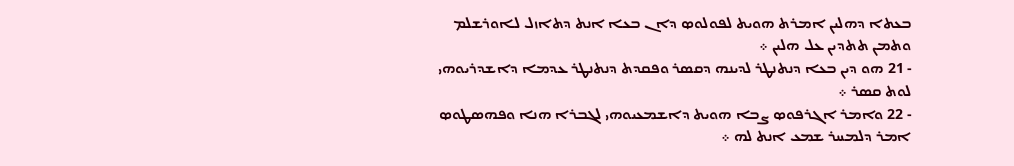ܒܥܬܐ ܕܗܠܝܢ ܐܡܪܬ ܗܘܝܬ ܠܦܘܠܘܤ ܕܐܢ ܒܥܐ ܐܢܬ ܕܬܐܙܠ ܠܐܘܪܫܠܡ ܘܬܡܢ ܬܬܕܝܢ ܥܠ ܗܠܝܢ ܀
- 21 ܗܘ ܕܝܢ ܒܥܐ ܕܢܬܢܛܪ ܠܕܝܢܗ ܕܩܤܪ ܘܦܩܕܬ ܕܢܬܢܛܪ ܥܕܡܐ ܕܐܫܕܪܝܘܗܝ ܠܘܬ ܩܤܪ ܀
- 22 ܘܐܡܪ ܐܓܪܦܘܤ ܨܒܐ ܗܘܝܬ ܕܐܫܡܥܝܘܗܝ ܠܓܒܪܐ ܗܢܐ ܘܦܗܤܛܘܤ ܐܡܪ ܕܠܡܚܪ ܫܡܥ ܐܢܬ ܠܗ ܀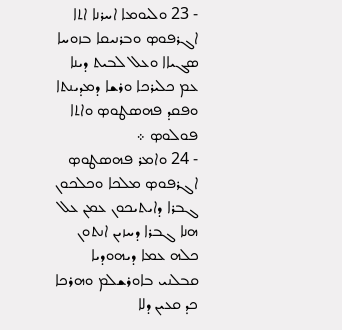- 23 ܘܠܝܘܡܐ ܐܚܪܢܐ ܐܬܐ ܐܓܪܦܘܤ ܘܒܪܢܝܩܐ ܒܙܘܚܐ ܤܓܝܐܐ ܘܥܠ ܠܒܝܬ ܕܝܢܐ ܥܡ ܟܠܝܪܟܐ ܘܪܫܐ ܕܡܕܝܢܬܐ ܘܦܩܕ ܦܗܤܛܘܤ ܘܐܬܐ ܦܘܠܘܤ ܀
- 24 ܘܐܡܪ ܦܗܤܛܘܤ ܐܓܪܦܘܤ ܡܠܟܐ ܘܟܠܟܘܢ ܓܒܪܐ ܕܐܝܬܝܟܘܢ ܥܡܢ ܥܠ ܗܢܐ ܓܒܪܐ ܕܚܙܝܢ ܐܢܬܘܢ ܟܠܗ ܥܡܐ ܕܝܗܘܕܝܐ ܩܒܠܢܝ ܒܐܘܪܫܠܡ ܘܗܪܟܐ ܟܕ ܩܥܝܢ ܕܠܐ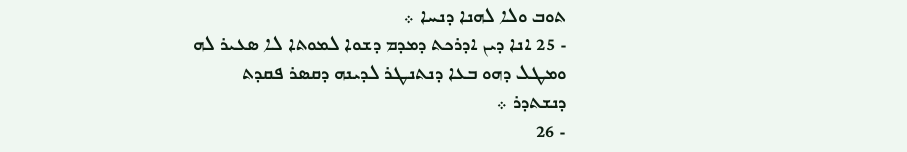ܬܘܒ ܘܠܐ ܠܗܢܐ ܕܢܚܐ ܀
- 25 ܐܢܐ ܕܝܢ ܐܕܪܟܬ ܕܡܕܡ ܕܫܘܐ ܠܡܘܬܐ ܠܐ ܤܥܝܪ ܠܗ ܘܡܛܠ ܕܗܘ ܒܥܐ ܕܢܬܢܛܪ ܠܕܝܢܗ ܕܩܤܪ ܦܩܕܬ ܕܢܫܬܕܪ ܀
- 26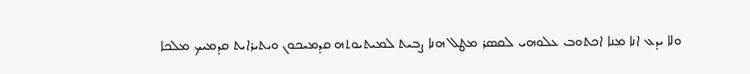ܘܠܐ ܝܕܥ ܐܢܐ ܡܢܐ ܐܟܬܘܒ ܥܠܘܗܝ ܠܩܤܪ ܡܛܠ ܗܢܐ ܨܒܝܬ ܠܡܝܬܝܘܬܗ ܩܕܡܝܟܘܢ ܘܝܬܝܪܐܝܬ ܩܕܡܝܟ ܡܠܟܐ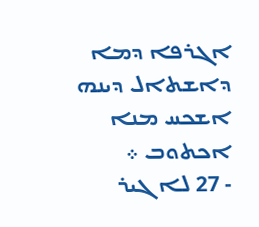ܐܓܪܦܐ ܕܡܐ ܕܐܫܬܐܠ ܕܝܢܗ ܐܫܟܚ ܡܢܐ ܐܟܬܘܒ ܀
- 27 ܠܐ ܓܝܪ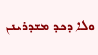ܘܠܐ ܕܟܕ ܡܫܕܪܝܢܢ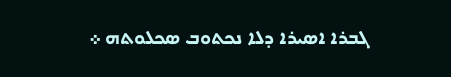ܓܒܪܐ ܐܤܝܪܐ ܕܠܐ ܢܟܬܘܒ ܤܟܠܘܬܗ ܀